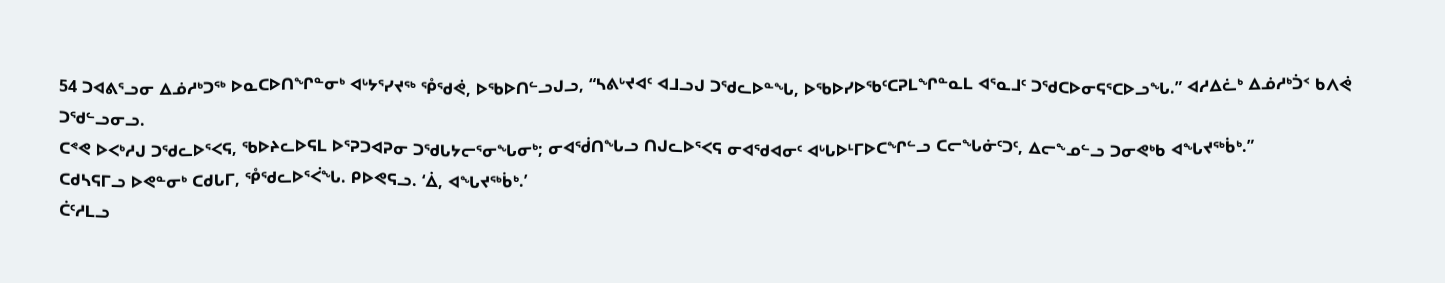54 ᑐᐊᕕᕐᓗᓂ ᐃᓅᓱᒃᑐᖅ ᐅᓇᑕᐅᑎᖏᓐᓂᒃ ᐊᒡᔭᕐᓯᔪᖅ ᕾᖁᕚ, ᐅᖃᐅᑎᓪᓗᒍᓗ, “ᓴᕕᒡᔪᐊᑦ ᐊᒧᓗᒍ ᑐᖁᓚᐅᓐᖓ, ᐅᖃᐅᓯᐅᖃᑦᑕᕈᒪᖏᓐᓇᒪ ᐊᕐᓇᒧᑦ ᑐᖁᑕᐅᓂᕋᕐᑕᐅᓗᖓ.” ᐊᓱᐃᓛᒃ ᐃᓅᓱᒃᑑᑉ ᑲᐱᕚ ᑐᖁᓪᓗᓂᓗ.
ᑕᕝᕙ ᐅᐸᒃᓱᒍ ᑐᖁᓚᐅᕐᐸᕋ, ᖃᐅᔨᓚᐅᕋᒪ ᐅᕐᕈᑐᐊᕈᓂ ᑐᖁᒐᔭᓕᕐᓂᖓᓂᒃ; ᓂᐊᖂᑎᖓᓗ ᑎᒍᓚᐅᕐᐸᕋ ᓂᐊᖁᐊᓂᑦ ᐊᒡᒐᐅᒻᒥᐅᑕᖏᓪᓗ ᑕᓕᖓᓃᑦᑐᑦ, ᐃᓕᖕᓄᓪᓗ ᑐᓂᕙᒃᑲ ᐊᖓᔪᖅᑳᒃ.”
ᑕᑯᓴᕋᒥᓗ ᐅᕙᓐᓂᒃ ᑕᑯᒐᒥ, ᕾᖁᓚᐅᕐᐹᖓ. ᑭᐅᕙᕋᓗ. ‘ᐄ, ᐊᖓᔪᖅᑳᒃ.’
ᑖᑦᓱᒪᓗ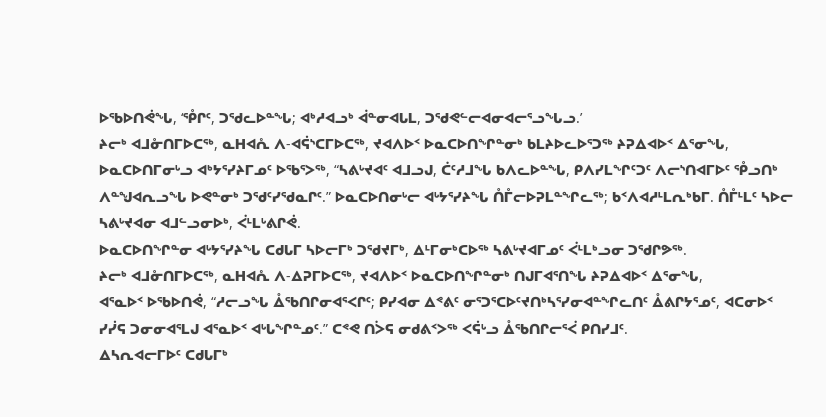ᐅᖃᐅᑎᕚᖓ, ‘ᕾᒋᑦ, ᑐᖁᓚᐅᓐᖓ; ᐊᒃᓱᐊᓗᒃ ᐋᓐᓂᐊᒐᒪ, ᑐᖁᕙᓪᓕᐊᓂᐊᓕᕐᓗᖓᓗ.’
ᔨᓕᒃ ᐊᒧᓁᑎᒥᐅᑕᖅ, ᓇᕼᐊᕅ ᐱ-ᐊᕌᔅᑕᒥᐅᑕᖅ, ᔪᐊᐱᐅᑉ ᐅᓇᑕᐅᑎᖏᓐᓂᒃ ᑲᒪᔨᐅᓚᐅᕐᑐᖅ ᔨᕈᐃᐊᐅᑉ ᐃᕐᓂᖓ,
ᐅᓇᑕᐅᑎᒥᓂᒡᓗ ᐊᒃᔭᕐᓯᔨᒥᓄᑦ ᐅᖃᕐᐳᖅ, “ᓴᕕᒡᔪᐊᑦ ᐊᒧᓗᒍ, ᑖᑦᓱᒧᖓ ᑲᐱᓚᐅᓐᖓ, ᑭᐱᓯᒪᖏᑦᑐᑦ ᐱᓕᔅᑎᐊᒥᐅᑦ ᕾᓗᑎᒃ ᐱᓐᖑᐊᕆᓗᖓ ᐅᕙᓐᓂᒃ ᑐᖁᑦᓯᖁᓇᒋᑦ.” ᐅᓇᑕᐅᑎᓂᒡᓕ ᐊᒡᔭᕐᓯᔨᖓ ᑍᒤᓕᐅᕈᒪᓐᖏᓚᖅ; ᑲᑉᐱᐊᓱᒻᒪᕆᒃᑲᒥ. ᑍᒤᒻᒪᑦ ᓴᐅᓕ ᓴᕕᒡᔪᐊᓂ ᐊᒧᓪᓗᓂᐅᒃ, ᐹᒻᒪᒡᕕᒋᕚ.
ᐅᓇᑕᐅᑎᖏᓐᓂ ᐊᒡᔭᕐᓯᔨᖓ ᑕᑯᒐᒥ ᓴᐅᓕᒥᒃ ᑐᖁᔪᒥᒃ, ᐃᒻᒥᓂᒃᑕᐅᖅ ᓴᕕᒡᔪᐊᒥᓄᑦ ᐹᒻᒪᒃᓗᓂ ᑐᖁᒋᕗᖅ.
ᔨᓕᒃ ᐊᒧᓁᑎᒥᐅᑕᖅ, ᓇᕼᐊᕅ ᐱ-ᐃᕈᒥᐅᑕᖅ, ᔪᐊᐱᐅᑉ ᐅᓇᑕᐅᑎᖏᓐᓂᒃ ᑎᒍᒥᐊᕐᑎᖓ ᔨᕈᐃᐊᐅᑉ ᐃᕐᓂᖓ,
ᐊᕐᓇᐅᑉ ᐅᖃᐅᑎᕚ, “ᓱᓕᓗᖓ ᐂᖃᑎᒋᓂᐊᕐᐸᒋᑦ; ᑭᓯᐊᓂ ᐃᕝᕕᑦ ᓂᕐᑐᕐᑕᐅᑦᔪᑎᒃᓴᕐᓯᓂᐊᓐᖏᓚᑎᑦ ᐂᕕᒋᔭᕐᓄᑦ, ᐊᑕᓂᐅᑉ ᓯᓰᕋ ᑐᓂᓂᐊᕐᒪᒍ ᐊᕐᓇᐅᑉ ᐊᒡᒐᖏᓐᓄᑦ.” ᑕᕝᕙ ᑎᐴᕋ ᓂᑯᕕᑉᐳᖅ ᐸᕌᒡᓗ ᐂᖃᑎᒋᓕᕐᐹ ᑭᑎᓯᒧᑦ.
ᐃᓴᕆᐊᓕᒥᐅᑦ ᑕᑯᒐᒥᒃ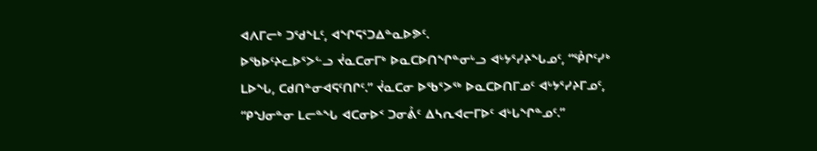ᐊᐱᒥᓕᒃ ᑐᖁᖕᒪᑦ, ᐊᖏᕋᕐᑐᐃᓐᓇᐅᕗᑦ.
ᐅᖃᐅᑦᔨᓚᐅᕐᐳᓪᓗ ᔫᓇᑕᓂᒥᒃ ᐅᓇᑕᐅᑎᖏᓐᓂᒡᓗ ᐊᒡᔭᕐᓯᔨᖓᓄᑦ, “ᕾᒋᑦᓯᒃ ᒪᐅᖓ, ᑕᑯᑎᓐᓂᐊᕋᑦᑎᒋᑦ.” ᔫᓇᑕᓂ ᐅᖃᕐᐳᖅ ᐅᓇᑕᐅᑎᒥᓄᑦ ᐊᒡᔭᕐᓯᔨᒥᓄᑦ, “ᑭᖑᓂᓐᓂ ᒪᓕᓐᖓ ᐊᑕᓂᐅᑉ ᑐᓂᕔᑦ ᐃᓴᕆᐊᓕᒥᐅᑦ ᐊᒡᒐᖏᓐᓄᑦ.”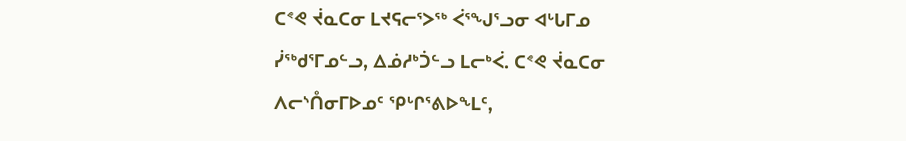ᑕᕝᕙ ᔫᓇᑕᓂ ᒪᔪᕋᓕᕐᐳᖅ ᐹᕐᖑᕐᓗᓂ ᐊᒡᒐᒥᓄ ᓰᖅᑯᕐᒥᓄᓪᓗ, ᐃᓅᓱᒃᑑᓪᓗ ᒪᓕᒃᐹ. ᑕᕝᕙ ᔫᓇᑕᓂ ᐱᓕᔅᑍᓂᒥᐅᓄᑦ ᕿᒡᒋᕐᕕᐅᖕᒪᑦ,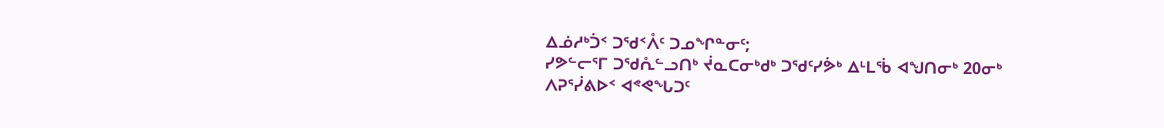ᐃᓅᓱᒃᑑᑉ ᑐᖁᑉᐰᑦ ᑐᓄᖏᓐᓂᑦ;
ᓯᕗᓪᓕᕐᒥ ᑐᖁᕅᓪᓗᑎᒃ ᔫᓇᑕᓂᒃᑯᒃ ᑐᖁᑦᓯᕘᒃ ᐃᒻᒪᖄ ᐊᖑᑎᓂᒃ 20ᓂᒃ ᐱᕈᕐᓰᕕᐅᑉ ᐊᕝᕙᖓᑐᑦ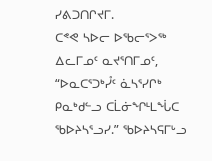ᓯᕕᑐᑎᒋᔪᒥ.
ᑕᕝᕙ ᓴᐅᓕ ᐅᖃᓕᕐᐳᖅ ᐃᓚᒥᓄᑦ ᓇᔪᕐᑎᒥᓄᑦ, “ᐅᓇᑕᕐᑐᒃᓮᑦ ᓈᓴᕐᓯᒋᒃ ᑭᓇᒃᑯᓪᓗ ᑕᒫᓃᖏᒻᒪᖔᑕ ᖃᐅᔨᓴᕐᓗᓯ.” ᖃᐅᔨᓴᕋᒥᒡᓗ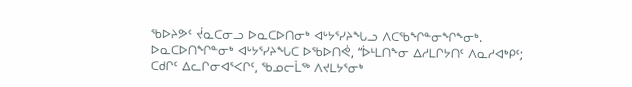ᖃᐅᔨᕗᑦ ᔫᓇᑕᓂᓗ ᐅᓇᑕᐅᑎᓂᒃ ᐊᒡᔭᕐᓯᔨᖓᓗ ᐱᑕᖃᖏᓐᓂᖏᖕᓂᒃ.
ᐅᓇᑕᐅᑎᖏᓐᓂᒃ ᐊᒡᔭᕐᓯᔨᖓᑕ ᐅᖃᐅᑎᕚ, “ᐆᒻᒪᑎᖕᓂ ᐃᓱᒪᒋᔭᑎᑦ ᐱᓇᓱᐊᒃᑭᑦ; ᑕᑯᒋᑦ ᐃᓚᒋᓂᐊᕐᐸᒋᑦ, ᖃᓄᓕᒫᖅ ᐱᔪᒪᔭᕐᓂᒃ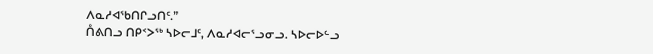ᐱᓇᓱᐊᖃᑎᒋᓗᑎᑦ.”
ᑍᕕᑎᓗ ᑎᑭᑉᐳᖅ ᓴᐅᓕᒧᑦ, ᐱᓇᓱᐊᓕᕐᓗᓂᓗ. ᓴᐅᓕᐅᓪᓗ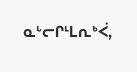ᓇᒡᓕᒋᒻᒪᕆᒃᐹ,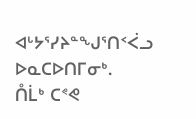ᐊᒡᔭᕐᓯᔨᓐᖑᕐᑎᑉᐹᓗ ᐅᓇᑕᐅᑎᒥᓂᒃ.
ᑍᒫᒃ ᑕᕝᕙ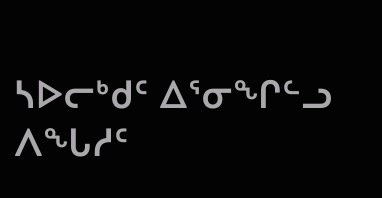ᓴᐅᓕᒃᑯᑦ ᐃᕐᓂᖏᓪᓗ ᐱᖓᓱᑦ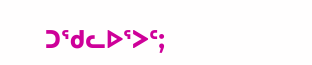ᑐᖁᓚᐅᕐᐳᑦ;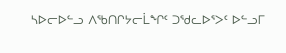ᓴᐅᓕᐅᓪᓗ ᐱᖃᑎᒋᔭᓕᒫᖏᑦ ᑐᖁᓚᐅᕐᐳᑦ ᐅᓪᓗᒥ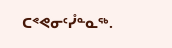ᑕᕝᕙᓂᑦᓮᓐᓇᖅ.